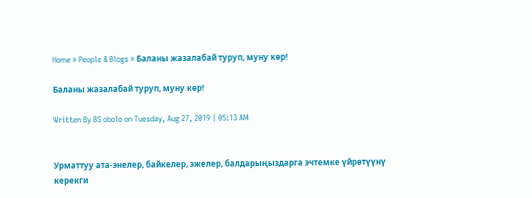Home » People & Blogs » Баланы жазалабай туруп, муну көр!

Баланы жазалабай туруп, муну көр!

Written By BS obolo on Tuesday, Aug 27, 2019 | 05:13 AM


Урматтуу ата-энелер, байкелер, эжелер, балдарыңыздарга эчтемке үйрөтүүнү керекги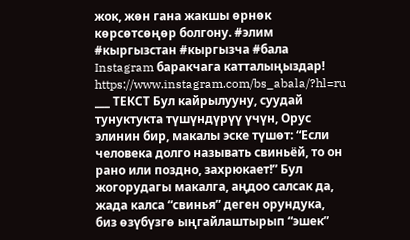жок, жөн гана жакшы өрнөк көрсөтсөңөр болгону. #элим #кыргызстан #кыргызча #бала Instagram баракчага катталыңыздар! https://www.instagram.com/bs_abala/?hl=ru ___ ТЕКСТ Бул кайрылууну, суудай тунуктукта түшүндүрүү үчүн, Орус элинин бир, макалы эске түшөт: “Если человека долго называть свиньёй, то он рано или поздно, захрюкает!” Бул жогорудагы макалга, аңдоо салсак да, жада калса “свинья” деген орундука, биз өзүбүзгө ыңгайлаштырып “эшек”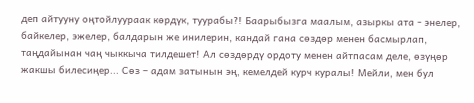деп айтууну оңтойлуураак көрдүк, туурабы?! Баарыбызга маалым, азыркы ата - энелер, байкелер, эжелер, балдарын же инилерин, кандай гана сөздөр менен басмырлап, таңдайынан чаң чыккыча тилдешет! Ал сөздөрдү ордоту менен айтпасам деле, өзүңөр жакшы билесиңер... Сөз – адам затынын эң, кемелдей курч куралы! Мейли, мен бул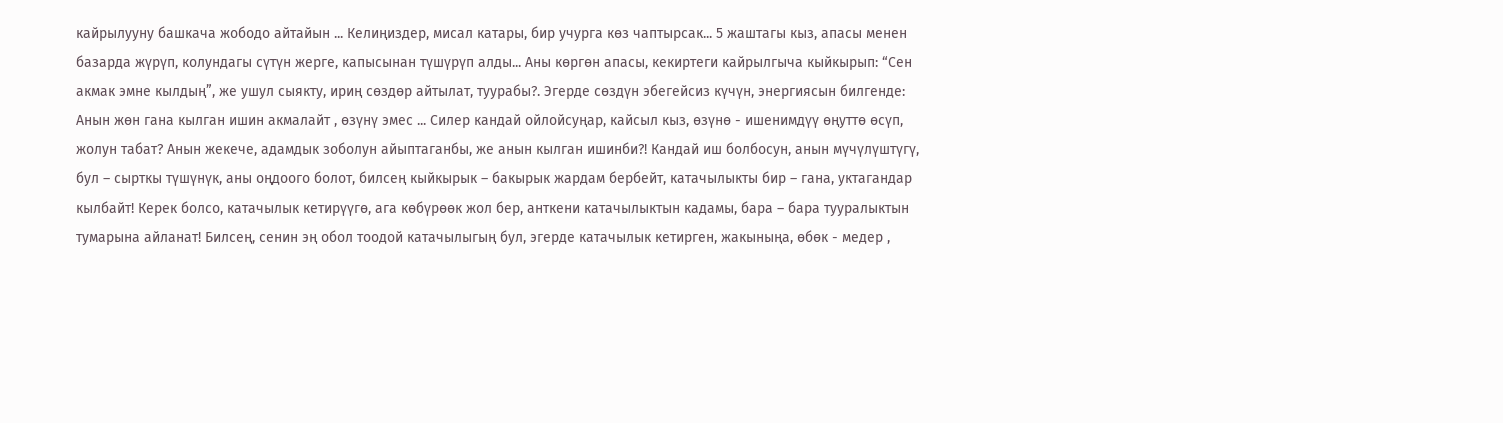кайрылууну башкача жободо айтайын ... Келиңиздер, мисал катары, бир учурга көз чаптырсак... 5 жаштагы кыз, апасы менен базарда жүрүп, колундагы сүтүн жерге, капысынан түшүрүп алды... Аны көргөн апасы, кекиртеги кайрылгыча кыйкырып: “Сен акмак эмне кылдың”, же ушул сыякту, ириң сөздөр айтылат, туурабы?. Эгерде сөздүн эбегейсиз күчүн, энергиясын билгенде: Анын жөн гана кылган ишин акмалайт , өзүнү эмес ... Силер кандай ойлойсуңар, кайсыл кыз, өзүнө - ишенимдүү өңуттө өсүп, жолун табат? Анын жекече, адамдык зоболун айыптаганбы, же анын кылган ишинби?! Кандай иш болбосун, анын мүчүлүштүгү, бул – сырткы түшүнүк, аны оңдоого болот, билсең кыйкырык – бакырык жардам бербейт, катачылыкты бир – гана, уктагандар кылбайт! Керек болсо, катачылык кетирүүгө, ага көбүрөөк жол бер, анткени катачылыктын кадамы, бара – бара тууралыктын тумарына айланат! Билсең, сенин эң обол тоодой катачылыгың бул, эгерде катачылык кетирген, жакыныңа, өбөк - медер ,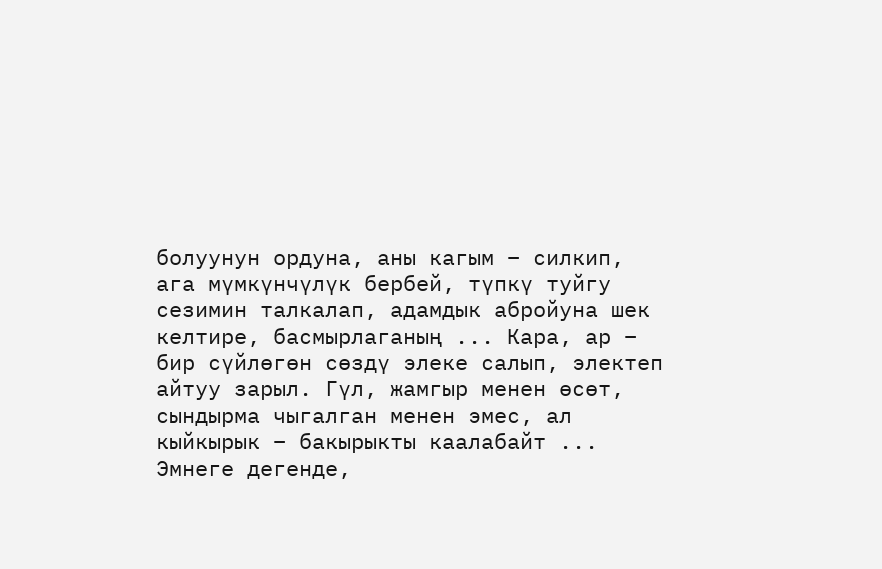болуунун ордуна, аны кагым – силкип, ага мүмкүнчүлүк бербей, түпкү туйгу сезимин талкалап, адамдык абройуна шек келтире, басмырлаганың ... Кара, ар – бир сүйлөгөн сөздү элеке салып, электеп айтуу зарыл. Гүл, жамгыр менен өсөт, сындырма чыгалган менен эмес, ал кыйкырык – бакырыкты каалабайт ... Эмнеге дегенде,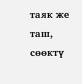таяк же таш, сөөктү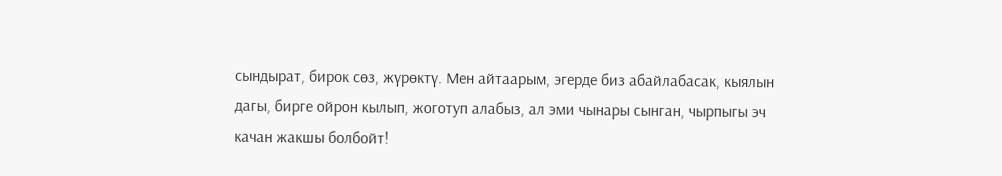сындырат, бирок сөз, жүрөктү. Мен айтаарым, эгерде биз абайлабасак, кыялын дагы, бирге ойрон кылып, жоготуп алабыз, ал эми чынары сынган, чырпыгы эч качан жакшы болбойт!